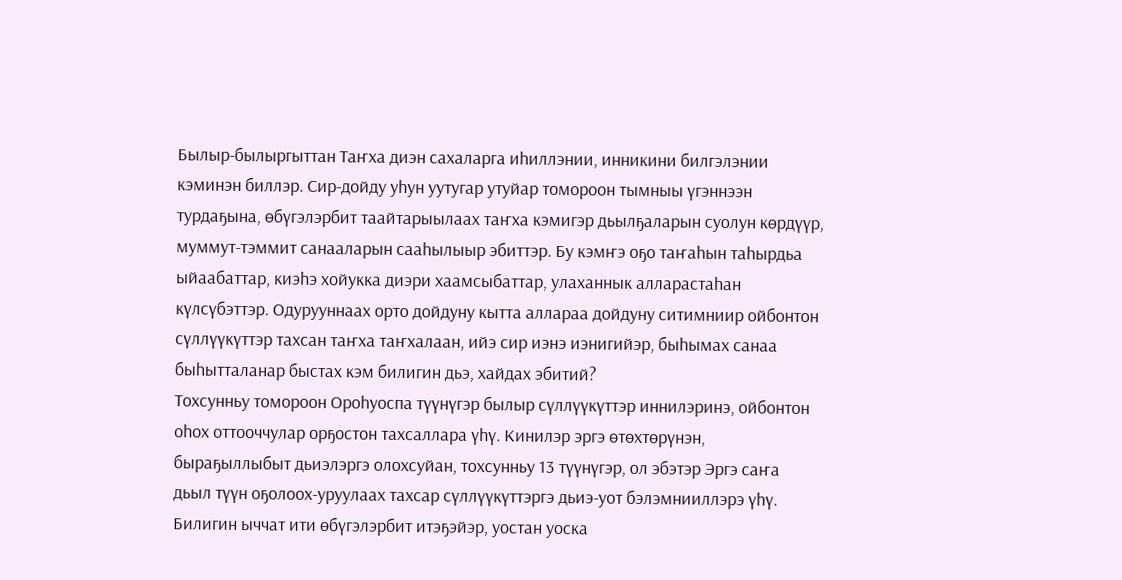Былыр-былыргыттан Таҥха диэн сахаларга иһиллэнии, инникини билгэлэнии кэминэн биллэр. Сир-дойду уһун уутугар утуйар томороон тымныы үгэннээн турдаҕына, өбүгэлэрбит таайтарыылаах таҥха кэмигэр дьылҕаларын суолун көрдүүр, муммут-тэммит санааларын сааһылыыр эбиттэр. Бу кэмҥэ оҕо таҥаһын таһырдьа ыйаабаттар, киэһэ хойукка диэри хаамсыбаттар, улаханнык алларастаһан күлсүбэттэр. Одурууннаах орто дойдуну кытта аллараа дойдуну ситимниир ойбонтон сүллүүкүттэр тахсан таҥха таҥхалаан, ийэ сир иэнэ иэнигийэр, быһымах санаа быһытталанар быстах кэм билигин дьэ, хайдах эбитий?
Тохсунньу томороон Ороһуоспа түүнүгэр былыр сүллүүкүттэр иннилэринэ, ойбонтон оһох оттооччулар орҕостон тахсаллара үһү. Кинилэр эргэ өтөхтөрүнэн, быраҕыллыбыт дьиэлэргэ олохсуйан, тохсунньу 13 түүнүгэр, ол эбэтэр Эргэ саҥа дьыл түүн оҕолоох-уруулаах тахсар сүллүүкүттэргэ дьиэ-уот бэлэмнииллэрэ үһү.
Билигин ыччат ити өбүгэлэрбит итэҕэйэр, уостан уоска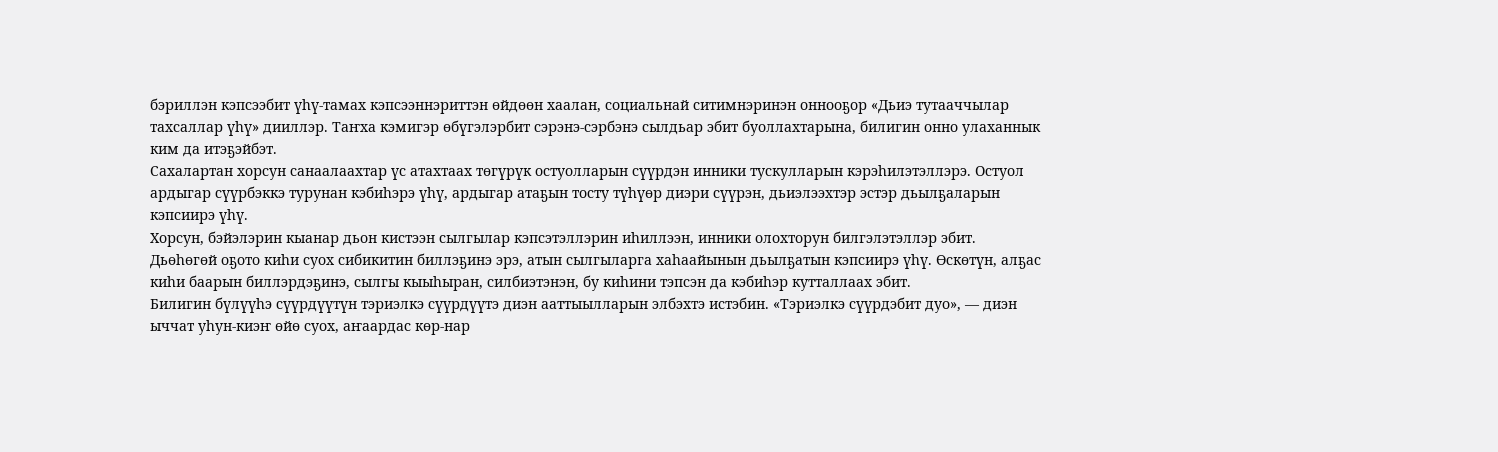бэриллэн кэпсээбит үһү-тамах кэпсээннэриттэн өйдөөн хаалан, социальнай ситимнэринэн оннооҕор «Дьиэ тутааччылар тахсаллар үһү» дииллэр. Таҥха кэмигэр өбүгэлэрбит сэрэнэ-сэрбэнэ сылдьар эбит буоллахтарына, билигин онно улаханнык ким да итэҕэйбэт.
Сахалартан хорсун санаалаахтар үс атахтаах төгүрүк остуолларын сүүрдэн инники тускулларын кэрэһилэтэллэрэ. Остуол ардыгар сүүрбэккэ турунан кэбиһэрэ үһү, ардыгар атаҕын тосту түһүөр диэри сүүрэн, дьиэлээхтэр эстэр дьылҕаларын кэпсиирэ үһү.
Хорсун, бэйэлэрин кыанар дьон кистээн сылгылар кэпсэтэллэрин иһиллээн, инники олохторун билгэлэтэллэр эбит. Дьөһөгөй оҕото киһи суох сибикитин биллэҕинэ эрэ, атын сылгыларга хаһаайынын дьылҕатын кэпсиирэ үһү. Өскөтүн, алҕас киһи баарын биллэрдэҕинэ, сылгы кыыһыран, силбиэтэнэн, бу киһини тэпсэн да кэбиһэр кутталлаах эбит.
Билигин бүлүүһэ сүүрдүүтүн тэриэлкэ сүүрдүүтэ диэн ааттыылларын элбэхтэ истэбин. «Тэриэлкэ сүүрдэбит дуо», — диэн ыччат уһун-киэҥ өйө суох, аҥаардас көр-нар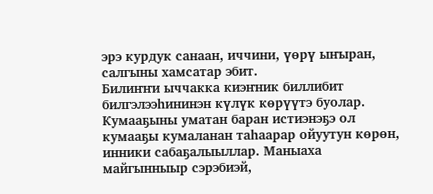эрэ курдук санаан, иччини, үөрү ыҥыран, салгыны хамсатар эбит.
Билиҥҥи ыччакка киэҥник биллибит билгэлээһининэн күлүк көрүүтэ буолар. Кумааҕыны уматан баран истиэнэҕэ ол кумааҕы кумаланан таһаарар ойуутун көрөн, инники сабаҕалыыллар. Маныаха майгынныыр сэрэбиэй,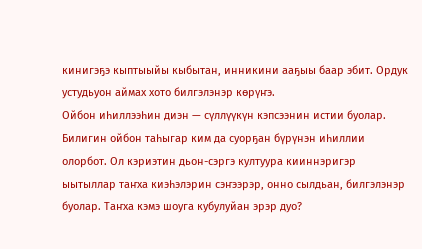кинигэҕэ кыптыыйы кыбытан, инникини ааҕыы баар эбит. Ордук устудьуон аймах хото билгэлэнэр көрүҥэ.
Ойбон иһиллээһин диэн — сүллүүкүн кэпсээнин истии буолар. Билигин ойбон таһыгар ким да суорҕан бүрүнэн иһиллии олорбот. Ол кэриэтин дьон-сэргэ култуура кииннэригэр ыытыллар таҥха киэһэлэрин сэҥээрэр, онно сылдьан, билгэлэнэр буолар. Таҥха кэмэ шоуга кубулуйан эрэр дуо?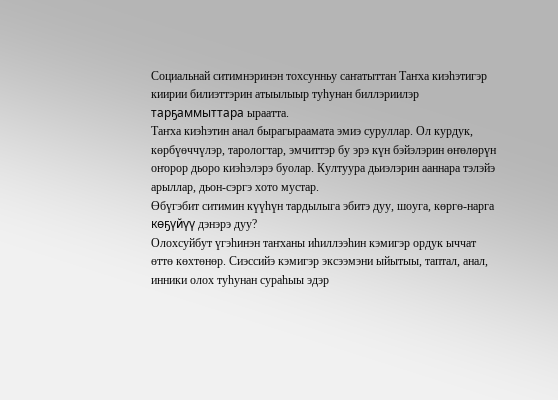Социальнай ситимнэринэн тохсунньу саҥатыттан Таҥха киэһэтигэр киирии билиэттэрин атыылыыр туһунан биллэриилэр тарҕаммыттара ыраатта.
Таҥха киэһэтин анал бырагыраамата эмиэ суруллар. Ол курдук, көрбүөччүлэр, тарологтар, эмчиттэр бу эрэ күн бэйэлэрин өҥөлөрүн оҥорор дьоро киэһэлэрэ буолар. Култуура дьиэлэрин ааннара тэлэйэ арыллар, дьон-сэргэ хото мустар.
Өбүгэбит ситимин күүһүн тардылыга эбитэ дуу, шоуга, көргө-нарга көҕүйүү дэнэрэ дуу?
Олохсуйбут үгэһинэн таҥханы иһиллээһин кэмигэр ордук ыччат өттө көхтөнөр. Сиэссийэ кэмигэр эксээмэни ыйытыы, таптал, анал, инники олох туһунан сураһыы эдэр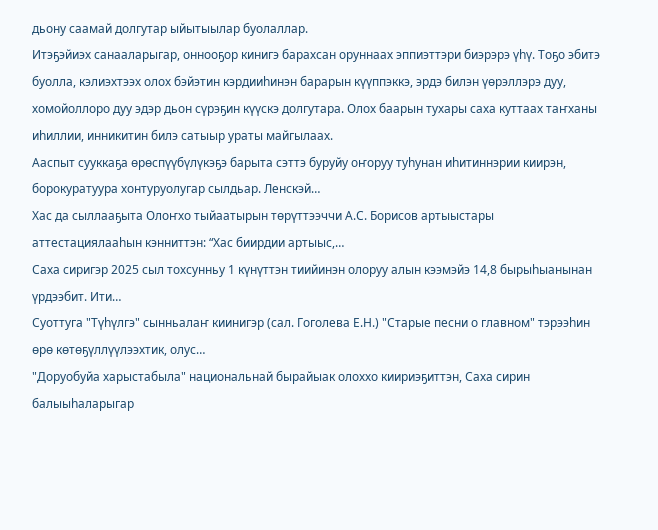дьону саамай долгутар ыйытыылар буолаллар.
Итэҕэйиэх санааларыгар, оннооҕор кинигэ барахсан оруннаах эппиэттэри биэрэрэ үһү. Тоҕо эбитэ буолла, кэлиэхтээх олох бэйэтин кэрдииһинэн барарын күүппэккэ, эрдэ билэн үөрэллэрэ дуу, хомойоллоро дуу эдэр дьон сүрэҕин күүскэ долгутара. Олох баарын тухары саха куттаах таҥханы иһиллии, инникитин билэ сатыыр ураты майгылаах.
Ааспыт сууккаҕа өрөспүүбүлүкэҕэ барыта сэттэ буруйу оҥоруу туһунан иһитиннэрии киирэн, борокуратуура хонтуруолугар сылдьар. Ленскэй…
Хас да сыллааҕыта Олоҥхо тыйаатырын төрүттээччи А.С. Борисов артыыстары аттестациялааһын кэнниттэн: “Хас биирдии артыыс,…
Саха сиригэр 2025 сыл тохсунньу 1 күнүттэн тиийинэн олоруу алын кээмэйэ 14,8 бырыһыанынан үрдээбит. Ити…
Суоттуга "Түһүлгэ" сынньалаҥ киинигэр (сал. Гоголева Е.Н.) "Старые песни о главном" тэрээһин өрө көтөҕүллүүлээхтик, олус…
"Доруобуйа харыстабыла" национальнай бырайыак олоххо киириэҕиттэн, Саха сирин балыыһаларыгар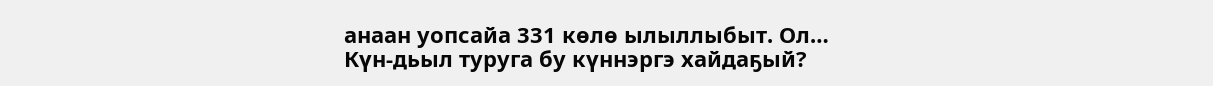анаан уопсайа 331 көлө ылыллыбыт. Ол…
Күн-дьыл туруга бу күннэргэ хайдаҕый?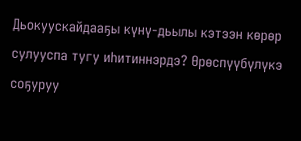Дьокуускайдааҕы күнү-дьылы кэтээн көрөр сулууспа тугу иһитиннэрдэ? Өрөспүүбүлүкэ соҕуруу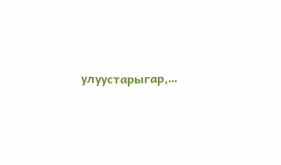улуустарыгар,…